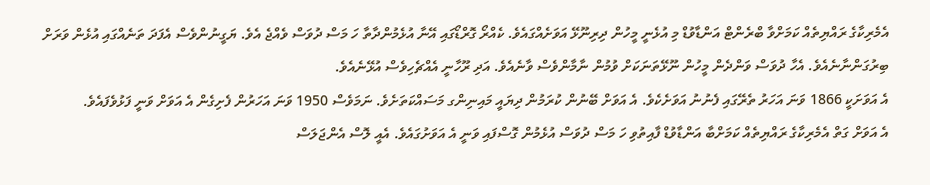އެމެރިކާގެ ރައްޔިތެއް ކަމަށްވާ ބްރެންޓް އަންޑާވުޑް މި އުޅެނީ މީހުން ދިރިނޫޅޭ އަވަށެއްގައެވެ. ކެއްރޯ ގޮރްޑޯގައި އޭނާ އުޅެމުންދާތާ ހަ މަސް ދުވަސް ވެއްޖެ އެވެ. ޔަގީނުންވެސް އެފަދަ ތަނެއްގައި އުޅެން ވަރަށް ބިރުގަންނާނެއެވެ. އެހާ ދުވަސް ވަންދެން މީހުން ނޫޅޭތަނަކަށް ވުމުން ނާމާންވެސް ވާނެއެވެ. އަދި ރޫހާނީ އެއްޗެހިވެސް އުޅޭނެއެވެ.
އެ އަވަށަކީ 1866 ވަނަ އަހަރު ތެރޭގައި ފެނުނު އަވަށެކެވެ. އެ އަވަށް ބޭނުން ކުރަމުން ދިޔައީ މައިނިންގ މަސައްކަތަށެވެ. ނަމަވެސް 1950 ވަނަ އަހަރުން ފެށިގެން އެ އަވަށް ވަނީ ފަޅުވެފައެވެ.
އެ އަވަށް ގަތް އެމެރިކާގެ ރައްޔިތެއް ކަމަށްބާ އަންޑާވުޑް ފާއިތުވި ހަ މަސް ދުވަސް އުޅެމުން ގޮސްފައި ވަނީ އެ އަވަށުގައެވެ. އެއީ ލޮސް އެންޖަލަސް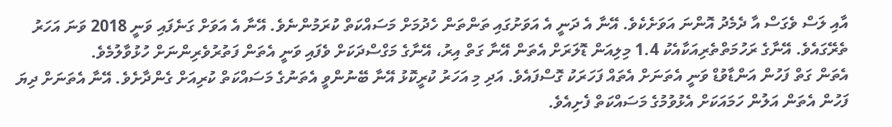އާއި ލަސް ވެގަސް އާ ދެމެދު އޮންނަ އަވަށެކެވެ. އޭނާ އެ ދަނީ އެ އަވަށުގައި ތަންތަން ހެދުމަށް މަސައްކަތް ކުރަމުންނެވެ. އޭނާ އެ އަވަށް ގަނެފައި ވަނީ 2018 ވަނަ އަހަރު ތެރޭގައެވެ. އޭނާގެ ރަހުމަތްތެރިއަކާއެކު 1.4 މިލިއަން ޑޮލަރަށް އެތަން އޭނާ ގަތް އިރު، އޭނާގެ މަގްސްދަކަށް ވެފައި ވަނީ އެތަން ފަތުރުވެރިންނަށް ހުޅުވާލުމެވެ.
އެތަން ގަތް ފަހުން އަންޑާވުޑް ވަނީ އެތަނަށް އެތައް ފަހަރަކު ގޮސްފައެވެ. އަދި މި އަހަރު ކުރީކޮޅު އޭނާ ބޭނުންވީ އެތަނުގެ މަސައްކަތް ކުރިއަށް ގެންދާށެވެ. އޭނާ އެތަނަށް ދިޔަ ފަހުން އެތަން އަލުން ހަމައަކަށް އެޅުވުމުގެ މަސައްކަތް ފެށިއެވެ.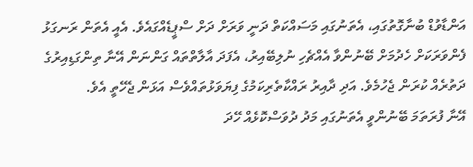އަންޑާވުޑް ބުނާގޮތުގައި، އެތަނުގައި މަސައްކަތް ދަނީ ވަރަށް ދަށް ސްޕީޑެއްގައެވެ. އެއީ އެތަން ރަނގަޅު ފެންވަރަކަށް ހެދުމަށް ބޭނުންވާ އެއްޗެހި ނުލިބޭއިރު، އެފަދަ އާލާތްތައް ގަންނަން އޭނާ ތިންގަޑިއިރުގެ ދަތުރެއް ކުރަން ޖެހުމެވެ. އަދި ދާއިރު ރައްކާތެރިކަމުގެ ފިޔަވަޅުތައްވެސް އަޅަން ޖެހޭތީ އެވެ.
އޭނާ ފުރަތަމަ ބޭނުންވީ އެތަނުގައި މަދު ދުވަސްކޮޅެއް ހޭދަ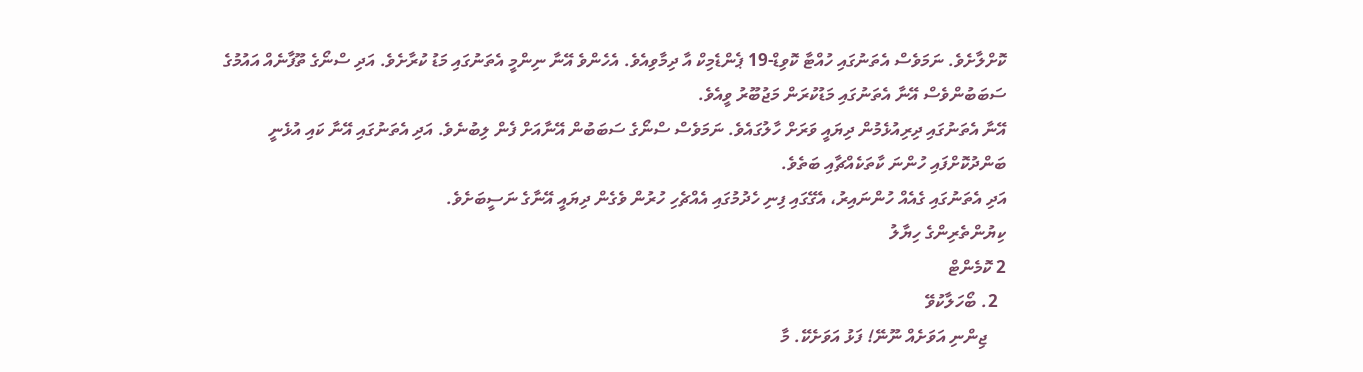ކޮށްލާށެވެ. ނަމަވެސް އެތަނުގައި ހުއްޓާ ކޮވިޑް-19 ޕެންޑެމިކް އާ ދިމާވިއެވެ. އެހެންވެ އޭނާ ނިންމީ އެތަނުގައި މަޑު ކުރާށެވެ. އަދި ސްނޯގެ ތޫފާނެއް އައުމުގެ ސަބަބުންވެސް އޭނާ އެތަނުގައި މަޑުކުރަން މަޖުބޫރު ވީއެވެ.
އޭނާ އެތަނުގައި ދިރިއުޅެމުން ދިޔައީ ވަރަށް ހާލުގައެވެ. ނަމަވެސް ސްނޯގެ ސަބަބުން އޭނާއަށް ފެން ލިބުނެވެ. އަދި އެތަނުގައި އޭނާ ކައި އުޅެނީ ބަންދުކޮށްފައި ހުންނަ ކާތަކެއްޗާއި ބަތެވެ.
އަދި އެތަނުގައި ގެއެއް ހުންނައިރު، އެގޭގައި ފިނި ހެދުމުގައި އެއްޗެހި ހުރުން ވެގެން ދިޔައީ އޭނާގެ ނަސީބަށެވެ.
ކިޔުންތެރިންގެ ހިޔާލު
2 ކޮމެންޓް
  2. ބޯހަލާކުވޭ
    ޖިންނި އަވަށެއް ނޫނޭ! ފަޅު އަވަށެކޭ. މާ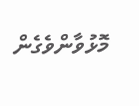މޮޅުވާންވެގެން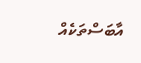އާބަސްތަކެއް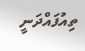ތިއުފައްދަނީ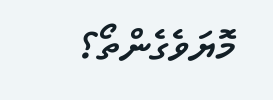މޮޔަވެގެންތޯ؟